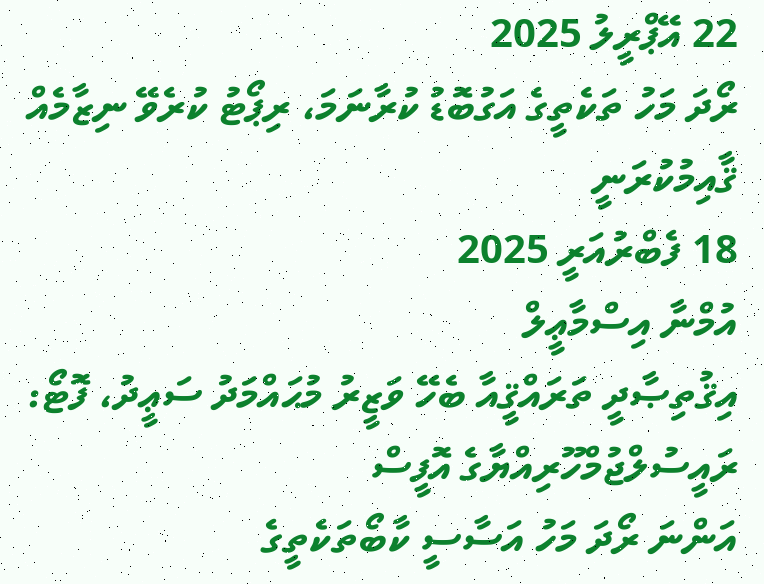22 އޭޕްރީލު 2025
ރޯދަ މަހު ތަކެތީގެ އަގުބޮޑު ކުރާނަމަ، ރިޕޯޓު ކުރެވޭ ނިޒާމެއް ޤާއިމުކުރަނީ
18 ފެބްރުއަރީ 2025
އުމްނާ އިސްމާޢީލް
އިޤުތިޞާދީ ތަރައްޤީއާ ބެހޭ ވަޒީރު މުޙައްމަދު ސަޢީދު، ފޮޓޯ: ރައީސުލްޖުމްހޫރިއްޔާގެ އޮފީސް
އަންނަ ރޯދަ މަހު އަސާސީ ކާބޯތަކެތީގެ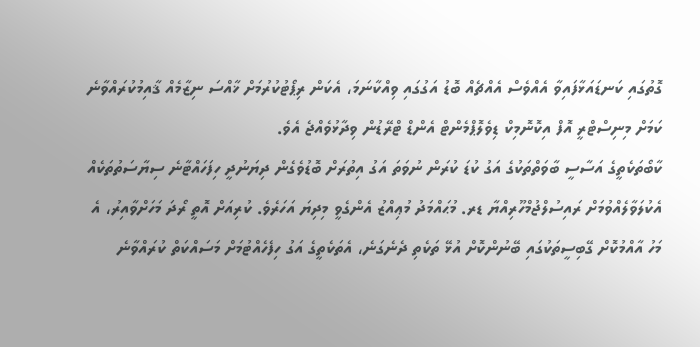ގޮތުގައި ކަނޑައަޅާފައިވާ އެއްވެސް އެއްޗެއް ބޮޑު އަގުގައި ވިއްކާނަމަ، އެކަން ރިޕޯޓުކުރުމަށް ޚާއްސަ ނިޒާމެއް ޤާއިމުކުރައްވާނެ ކަމަށް މިނިސްޓްރީ އޮފް އިކޮނޮމިކް ޑިވެލޮޕްމެންޓް އެންޑް ޓްރޭޑުން ވިދާޅުވެއްޖެ އެވެ.
ކާބޯތަކެތީގެ އަސާސީ ބާވަތްތަކުގެ އަގު ކުޑަ ކުރަން ނުވަތަ އަގު އިތުރަށް ބޮޑުވެގެން ދިޔަނުދީ ހިފަހައްޓާނެ ސިޔާސަތުތަކެއް އެކުލަވާލެއްވުމަށް ރައިސުލްޖުމްހޫރިއްޔާ ޑރ. މުޙައްމަދު މުޢިއްޒު އެންގެވީ މިދިޔަ އަހަރެވެ. ކުރިއަށް އޮތީ ރޯދަ މަހަށްވާއިރު، އެ މަހު އާއްމުކޮށް ގޭބިސީތަކުގައި ބޭނުންކޮށް އުޅޭ ތަކެތި ދެނެގަނެ، އެތަކެތީގެ އަގު ހިފެހެއްޓުމަށް މަސައްކަތް ކުރައްވާނެ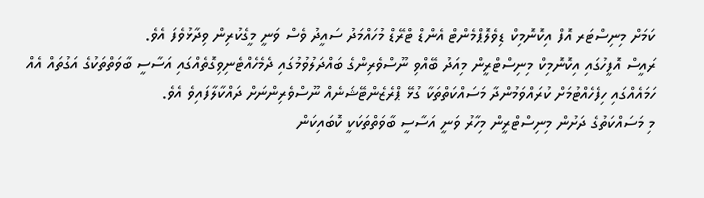ކަމަށް މިނިސްޓަރ އޮފް އިކޮނޮމިކް ޑިވެލޮޕްމެންޓް އެންޑް ޓްރޭޑް މުހައްމަދު ސައީދު ވެސް ވަނީ މީގެކުރިން ވިދާޅުވެފަ އެވެ.
ރައީސް އޮފީހުގައި އިކޮނޮމިކް މިނިސްޓްރީން މިއަދު ބޭއްވި ނޫސްވެރިންގެ ބައްދަލުވުމުގައި ދެމެހެއްޓެނިވިގޮތެއްގައި އަސާސީ ބާވަތްތަކުގެ އަގުތައް އެއް ހަމައެއްގައި ހިފެހެއްޓުމަށް ކުރައްވަމުންދާ މަސައްކަތްތަކާ ގުޅޭ ޕްރެޒެންޓޭޝަނެއް ނޫސްވެރިންނަށް ދައްކާލާފައިވެ އެވެ.
މި މަސައްކަތުގެ ދަށުން މިނިސްޓްރީން މިހާރު ވަނީ އަސާސީ ބާވަތްތަކަކީ ކޮބައިކަން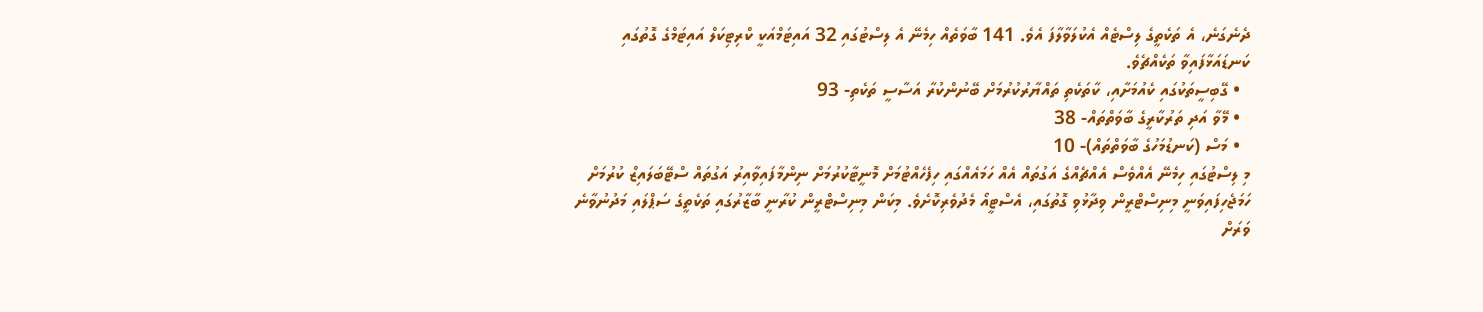ދެނެގަނެ، އެ ތަކެތީގެ ލިސްޓެއް އެކުލަވާލާފަ އެވެ. 141 ބާވަތެއް ހިމެނޭ އެ ލިސްޓުގައި 32 އައިޓަމްއަކީ ކްރިޓިކަލް އައިޓަމްގެ ގޮތުގައި ކަނޑައަޅާފައިވާ ތަކެއްޗެވެ.
  • ގޭބިސީތަކުގައި ކެއުމަށާއި، ކާތަކެތި ތައްޔާރުކުރުމަށް ބޭނުންކުރާ އަސާސީ ތަކެތި- 93
  • މޭވާ އަދި ތަރުކާރީގެ ބާވަތްތައް- 38
  • މަސް (ކަނޑުމަހުގެ ބާވަތްތައް)- 10
މި ލިސްޓުގައި ހިމެނޭ އެއްވެސް އެއްޗެއްގެ އަގުތައް އެއް ހަމައެއްގައި ހިފެހެއްޓުމަށް މޮނީޓާކުރުމަށް ނިންމާފައިވާއިރު އަގުތައް ސްޓޭބަލައިޒް ކުރުމަށް ހަމަޖެހިފައިވަނީ މިނިސްޓްރީން ވިދާޅުވި ގޮތުގައި، އެސްޓީއޯ މެދުވެރިކޮށެވެ. މިކަން މިނިސްޓްރީން ކުރާނީ ބާޒާރުގައި ތަކެތީގެ ސަޕްލައި މަދުނުވާނެ ވަރަށް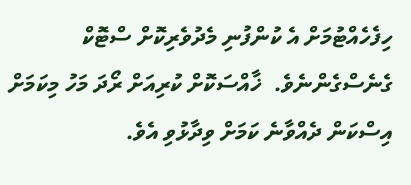ހިފެހެއްޓުމަށް އެ ކުންފުނި މެދުވެރިކޮށް ސްޓޮކް ގެނެސްގެންނެވެ.  ޚާއްސަކޮށް ކުރިއަށް ރޯދަ މަހު މިކަމަށް އިސްކަން ދެއްވާނެ ކަމަށް ވިދާޅުވި އެވެ.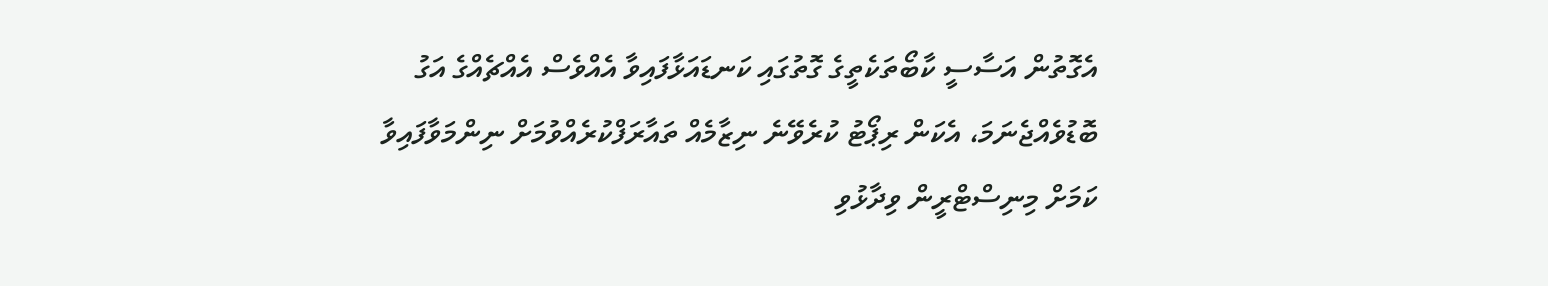އެގޮތުން އަސާސީ ކާބޯތަކެތީގެ ގޮތުގައި ކަނޑައަޅާފައިވާ އެއްވެސް އެއްޗެއްގެ އަގު ބޮޑުވެއްޖެނަމަ، އެކަން ރިޕޯޓު ކުރެވޭނެ ނިޒާމެއް ތައާރަފްކުރެއްވުމަށް ނިންމަވާފައިވާ ކަމަށް މިނިސްޓްރީން ވިދާޅުވި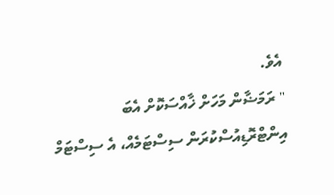އެވެ.
" ރަމަޟާން މަހަށް ޚާއްސަކޮށް އެބަ އިންޓްރޮޑިއުސްކުރަން ސިސްޓަމެއް، އެ ސިސްޓަމް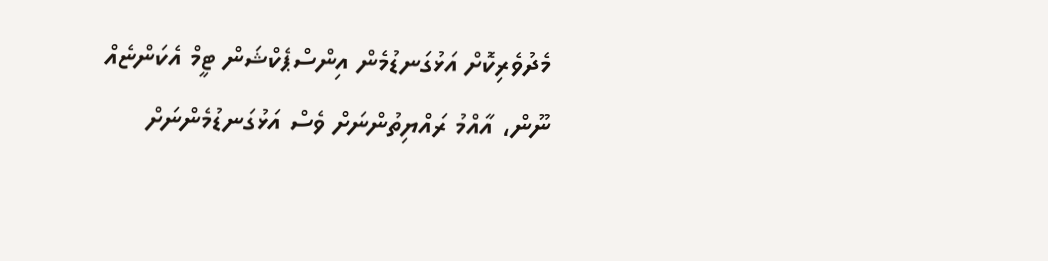މެދުވެރިކޮށް އަޅުގަނޑުމެން އިންސްޕެކްޝަން ޓީމް އެކަންޏެއް ނޫން، އާއްމު ރައްޔިތުންނަށް ވެސް އަޅުގަނޑުމެންނަށް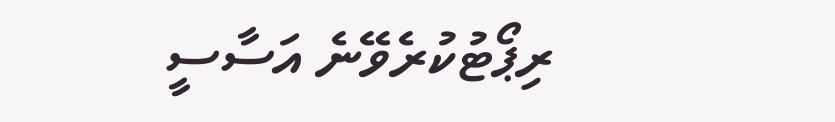ރިޕޯޓުކުރެވޭނެ އަސާސީ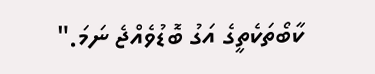ކާބޯތަކެތީގެ އަގު ބޮޑުވެއްޖެ ނަމަ."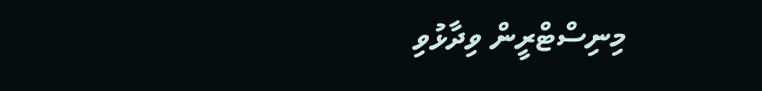މިނިސްޓްރީން ވިދާޅުވި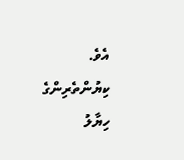އެވެ.
ކިޔުންތެރިންގެ ހިޔާލު